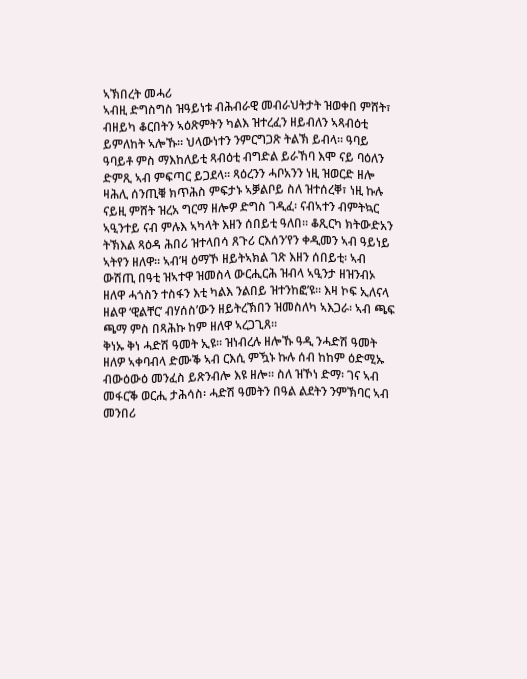ኣኽበረት መሓሪ
ኣብዚ ድግስግስ ዝዓይነቱ ብሕብራዊ መብራህትታት ዝወቀበ ምሸት፣ ብዘይካ ቆርበትን ኣዕጽምትን ካልእ ዝተረፈን ዘይብለን ኣጻብዕቲ ይምለከት ኣሎኹ። ህላውነተን ንምርግጋጽ ትልኽ ይብላ። ዓባይ ዓባይቶ ምስ ማእከለይቲ ጻብዕቲ ብግድል ይራኸባ እሞ ናይ ባዕለን ድምጺ ኣብ ምፍጣር ይጋደላ። ጻዕረንን ሓቦአንን ነዚ ዝወርድ ዘሎ ዛሕሊ ሰንጢቑ ክጥሕስ ምፍታኑ ኣቓልቦይ ስለ ዝተሰረቐ፣ ነዚ ኩሉ ናይዚ ምሸት ዝረአ ግርማ ዘሎዎ ድግስ ገዲፈ፡ ናብኣተን ብምትኳር ኣዒንተይ ናብ ምሉእ ኣካላት እዘን ሰበይቲ ዓለበ። ቆጺርካ ክትውድአን ትኽእል ጻዕዳ ሕበሪ ዝተላበሳ ጸጉሪ ርእሰን’የን ቀዲመን ኣብ ዓይነይ ኣትየን ዘለዋ። ኣብ’ዛ ዕማኾ ዘይትኣክል ገጽ እዘን ሰበይቲ፡ ኣብ ውሽጢ በዓቲ ዝኣተዋ ዝመስላ ውርሒርሕ ዝብላ ኣዒንታ ዘዝንብኦ ዘለዋ ሓጎስን ተስፋን እቲ ካልእ ንልበይ ዝተንከፎ’ዩ። እዛ ኮፍ ኢለናላ ዘልዋ ‘ዊልቸር’ ብሃሰስ’ውን ዘይትረኽበን ዝመስለካ ኣእጋራ፡ ኣብ ጫፍ ጫማ ምስ በጻሕኩ ከም ዘለዋ ኣረጋጊጸ።
ቅነኡ ቅነ ሓድሽ ዓመት ኢዩ። ዝነብረሉ ዘሎኹ ዓዲ ንሓድሽ ዓመት ዘለዎ ኣቀባብላ ድሙቕ ኣብ ርእሲ ምዃኑ ኩሉ ሰብ ከከም ዕድሚኡ ብውዕውዕ መንፈስ ይጽንብሎ እዩ ዘሎ። ስለ ዝኾነ ድማ፡ ገና ኣብ መፋርቕ ወርሒ ታሕሳስ፡ ሓድሽ ዓመትን በዓል ልደትን ንምኽባር ኣብ መንበሪ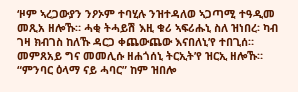‘ዞም ኣረጋውያን ንዖኦም ተባሂሉ ንዝተዳለወ ኣጋጣሚ ተዓዲመ መጺአ ዘሎኹ። ሓቂ ትሓይሽ እዚ ቁሪ ኣፍሪሑኒ ስለ ዝነበረ፡ ካብ ገዛ ክብገስ ከለኹ ዳርጋ ቀጨውጨው እናበለኒ’የ ተበጊሰ። መምጸአይ ግና መመሊሱ ዘሐጎሰኒ ትርኢት’የ ዝርኢ ዘሎኹ።
“ምንባር ዕላማ ናይ ሓባር” ከም ዝበሎ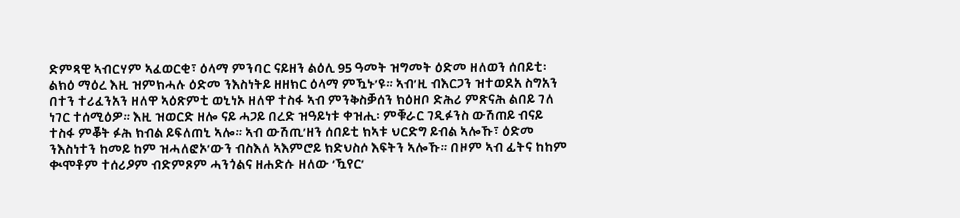ድምጻዊ ኣብርሃም ኣፈወርቂ፣ ዕላማ ምንባር ናይዘን ልዕሊ 95 ዓመት ዝግመት ዕድመ ዘለወን ሰበይቲ፡ ልክዕ ማዕረ እዚ ዝምክሓሉ ዕድመ ንእስነትይ ዘዘክር ዕላማ ምዃኑ’ዩ። ኣብ’ዚ ብእርጋን ዝተወደአ ስግአን በተን ተሪፈንአን ዘለዋ ኣዕጽምቲ ወኒነኦ ዘለዋ ተስፋ ኣብ ምንቅስቓሰን ክዕዘቦ ድሕሪ ምጽናሕ ልበይ ገለ ነገር ተሰሚዕዎ። እዚ ዝወርድ ዘሎ ናይ ሓጋይ በረድ ዝዓይነቱ ቀዝሒ፡ ምቑራር ገዲፉንስ ውሽጠይ ብናይ ተስፋ ምቖት ፉሕ ክብል ይፍለጠኒ ኣሎ። ኣብ ውሽጢ’ዘን ሰበይቲ ክኣቱ ህርድግ ይብል ኣሎኹ፣ ዕድመ ንእስነተን ከመይ ከም ዝሓለፎኦ’ውን ብስእለ ኣእምሮይ ክድህስሶ እፍትን ኣሎኹ። በዞም ኣብ ፊትና ከከም ቊሞቶም ተሰሪዖም ብድምጾም ሓንጎልና ዘሐድሱ ዘለው ‘ዃየር’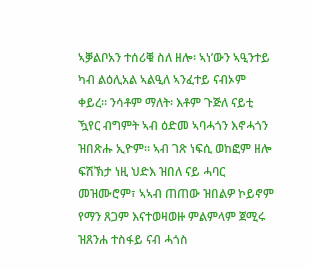ኣቓልቦአን ተሰሪቑ ስለ ዘሎ፡ ኣነ’ውን ኣዒንተይ ካብ ልዕሊአል ኣልዒለ ኣንፈተይ ናብኦም ቀይረ። ንሳቶም ማለት፡ እቶም ጉጅለ ናይቲ ዃየር ብግምት ኣብ ዕድመ ኣባሓጎን እኖሓጎን ዝበጽሑ ኢዮም። ኣብ ገጽ ነፍሲ ወከፎም ዘሎ ፍሽኽታ ነዚ ህድእ ዝበለ ናይ ሓባር መዝሙሮም፣ ኣኣብ ጠጠው ዝበልዎ ኮይኖም የማን ጸጋም እናተወዛወዙ ምልምላም ጀሚሩ ዝጸንሐ ተስፋይ ናብ ሓጎስ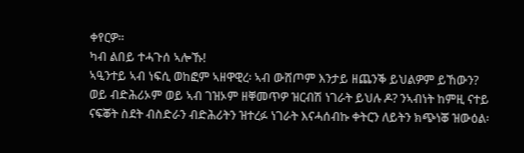ቀየርዎ።
ካብ ልበይ ተሓጉሰ ኣሎኹ!
ኣዒንተይ ኣብ ነፍሲ ወከፎም ኣዘዋዊረ፡ ኣብ ውሸጦም እንታይ ዘጨንቕ ይህልዎም ይኸውን? ወይ ብድሕሪኦም ወይ ኣብ ገዝኦም ዘቐመጥዎ ዝርብሽ ነገራት ይህሉ ዶ? ንኣብነት ከምዚ ናተይ ናፍቖት ስደት ብስድራን ብድሕሪትን ዝተረፉ ነገራት እናሓሰብኩ ቀትርን ለይትን ክጭነቖ ዝውዕል፡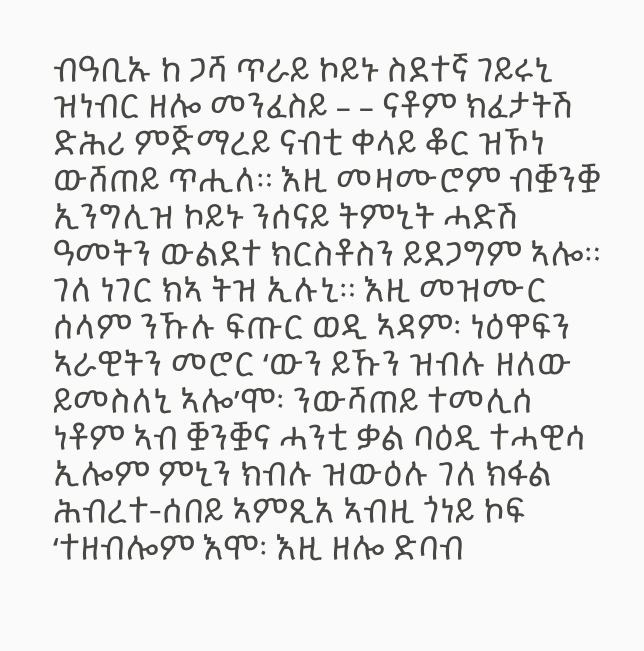ብዓቢኡ ከ ጋሻ ጥራይ ኮይኑ ስደተኛ ገይሩኒ ዝነብር ዘሎ መንፈስይ – – ናቶም ክፈታትሽ ድሕሪ ምጅማረይ ናብቲ ቀላይ ቆር ዝኾነ ውሸጠይ ጥሒለ። እዚ መዛሙሮም ብቛንቛ ኢንግሊዝ ኮይኑ ንሰናይ ትምኒት ሓድሽ ዓመትን ውልደተ ክርስቶስን ይደጋግም ኣሎ። ገለ ነገር ክኣ ትዝ ኢሉኒ። እዚ መዝሙር ሰላም ንኹሉ ፍጡር ወዲ ኣዳም፡ ነዕዋፍን ኣራዊትን መሮር ‘ውን ይኹን ዝብሉ ዘለው ይመስለኒ ኣሎ’ሞ፡ ንውሻጠይ ተመሊሰ ነቶም ኣብ ቛንቛና ሓንቲ ቃል ባዕዲ ተሓዊሳ ኢሎም ምኒን ክብሉ ዝውዕሉ ገለ ክፋል ሕብረተ-ሰበይ ኣምጺአ ኣብዚ ጎነይ ኮፍ ‘ተዘብሎም እሞ፡ እዚ ዘሎ ድባብ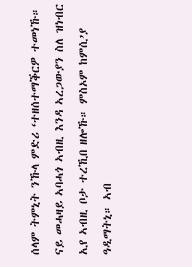ሰላም ትምኒት ንኹላ ምድሪ ‘ተዘሰተማቕርዎ ተመነኹ።
ናይ መሓዛይ ኣባሓጎ ኣብዚ እንዳ ኣረጋውያን ስለ ዝነብር ኢየ ኣብዚ ቦታ ተረኺበ ዘሎኹ። ምስኦም ከምሲ’ያ ዓዲማትኒ። ኣብ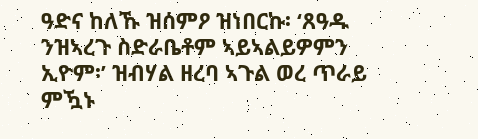ዓድና ከለኹ ዝሰምዖ ዝነበርኩ፡ ‘ጸዓዱ ንዝኣረጉ ስድራቤቶም ኣይኣልይዎምን ኢዮም፡’ ዝብሃል ዘረባ ኣጉል ወረ ጥራይ ምዃኑ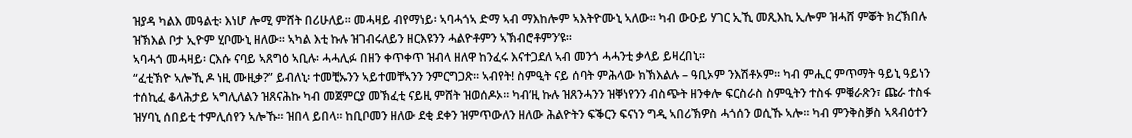ዝያዳ ካልእ መዓልቲ፡ እነሆ ሎሚ ምሸት በሪሁለይ። መሓዛይ ብየማነይ፡ ኣባሓጎኣ ድማ ኣብ ማእከሎም ኣእትዮሙኒ ኣለው። ካብ ውዑይ ሃገር ኢኺ መጺእኪ ኢሎም ዝሓሸ ምቖት ክረኽበሉ ዝኽእል ቦታ ኢዮም ሂቦሙኒ ዘለው። ኣካል እቲ ኩሉ ዝገብሩለይን ዘርእዩንን ሓልዮቶምን ኣኽብሮቶምን’ዩ።
ኣባሓጎ መሓዛይ፡ ርእሱ ናባይ ኣጸግዕ ኣቢሉ፡ ሓሓሊፉ በዘን ቀጥቀጥ ዝብላ ዘለዋ ከንፈሩ እናተጋደለ ኣብ መንጎ ሓሓንቲ ቃላይ ይዛረበኒ።
“ፈቲኽዮ ኣሎኺ ዶ ነዚ ሙዚቃ?” ይብለኒ፡ ተመቺኡንን ኣይተመቸኣንን ንምርግጋጽ። ኣብየት! ስምዒት ናይ ሰባት ምሕላው ክኽእልሉ – ዓቢኦም ንእሽቶኦም። ካብ ምሒር ምጥማት ዓይኒ ዓይነን ተሰኪፈ ቆላሕታይ ኣግሊለልን ዝጸናሕኩ ካብ መጀምርያ መኽፈቲ ናይዚ ምሸት ዝወሰዶኦ። ካብ’ዚ ኩሉ ዝጸንሓንን ዝቐነየንን ብስጭት ዘንቀሎ ፍርስራስ ስምዒትን ተስፋ ምቑራጽን፣ ጩራ ተስፋ ዝሃባኒ ሰበይቲ ተምሊሰየን ኣሎኹ። ዝበላ ይበላ። ከቢቦመን ዘለው ደቂ ደቀን ዝምጥውለን ዘለው ሕልዮትን ፍቕርን ፍናነን ግዲ ኣበሪኽዎስ ሓጎሰን ወሲኹ ኣሎ። ካብ ምንቅስቓስ ኣጻብዕተን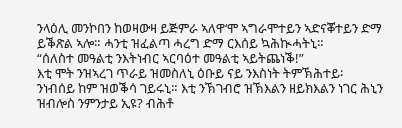ንላዕሊ መንኮበን ከወዛውዛ ይጅምራ ኣለዋ‘ሞ ኣግራሞተይን ኣድናቖተይን ድማ ይቕጽል ኣሎ። ሓንቲ ዝፈልጣ ሓረግ ድማ ርእሰይ ኳሕኲሓትኒ።
“ሰለስተ መዓልቲ ንእትነብር ኣርባዕተ መዓልቲ ኣይትጨነቕ!”
እቲ ሞት ንዝኣረገ ጥራይ ዝመስለኒ ዕቡይ ናይ ንእስነት ትምኽሕተይ፡ ንነብሰይ ከም ዝወቕሳ ገይሩኒ። እቲ ንኽገብሮ ዝኽእልን ዘይክእልን ነገር ሕኒን ዝብሎስ ንምንታይ ኢዩ? ብሕቶ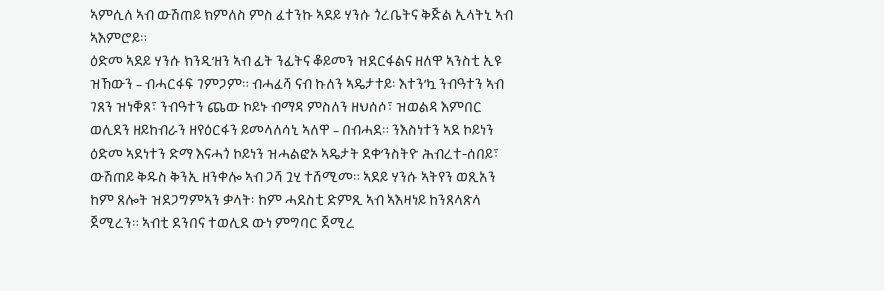ኣምሲለ ኣብ ውሽጠይ ክምለስ ምስ ፈተንኩ ኣደይ ሃንሱ ጎረቤትና ቅጅል ኢላትኒ ኣብ ኣእምሮይ።
ዕድመ ኣደይ ሃንሱ ክንዲ’ዘን ኣብ ፊት ንፊትና ቆይመን ዝደርፋልና ዘለዋ ኣንስቲ ኢዩ ዝኸውን – ብሓርፋፍ ገምጋም። ብሓፈሻ ናብ ኩለን ኣዴታተይ፡ እተን’ኳ ንብዓተን ኣብ ገጸን ዝነቐጸ፣ ንብዓተን ጨው ኮይኑ ብማዳ ምስለን ዘህሰሶ፣ ዝወልዳ እምበር ወሊደን ዘይከብራን ዘየዕርፋን ይመላለሳኒ ኣለዋ – በብሓደ። ንእስነተን ኣደ ኮይነን ዕድመ ኣደነተን ድማ እናሓጎ ኮይነን ዝሓልፎኦ ኣዴታት ደቀ’ንስትዮ ሕብረተ-ሰበይ፣ ውሽጠይ ቅዱስ ቅንኢ ዘንቀሎ ኣብ ጋሻ ጓሂ ተሸሚመ። ኣደይ ሃንሱ ኣትየን ወጺአን ከም ጸሎት ዝደጋግምኣን ቃላት፡ ከም ሓደስቲ ድምጺ ኣብ ኣእዛነይ ከንጸላጽላ ጀሚረን። ኣብቲ ደንበና ተወሊደ ውነ ምግባር ጀሚረ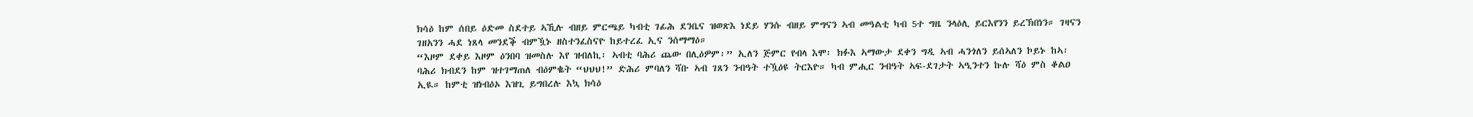ክሳዕ ከም ሰበይ ዕድመ ስደተይ ኣኺሉ ብዘይ ምርጫይ ካብቲ ገፊሕ ደንቤና ዝወጽእ ነደይ ሃንሱ ብዘይ ምግናን ኣብ መዓልቲ ካብ 5ተ ግዜ ንላዕሊ ይርእየንን ይረኽበነን። ገዛናን ገዘአንን ሓደ ነጸላ መንደቕ ብምዃኑ ዘስተንፈስናዮ ከይተረፈ ኢና ንሰማማዕ።
“እዞም ደቀይ እዞም ዕንበባ ዝመስሉ እየ ዝብለኪ፡ ኣብቲ ባሕሪ ጨው በሊዕዎም፡” ኢለን ጅምር የብላ እሞ፡ ክፉእ ኣማውታ ደቀን ግዲ ኣብ ሓንጎለን ይሰኣለን ኮይኑ ከኣ፡ ባሕሪ ክብደን ከም ዝተገማጠለ ብዕምቈት “ህህህ!” ድሕሪ ምባለን ሻቡ ኣብ ገጸን ንብዓት ተዃዕዩ ትርእዮ። ካብ ምሒር ንብዓት ኣፍ-ደገታት ኣዒንተን ኩሉ ሻዕ ምስ ቆልዐ ኢዪ። ከምቲ ዝነብዕኦ እዝጊ ይግበረሉ እኳ ክሳዕ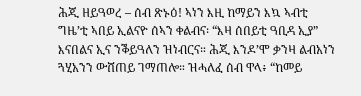ሕጂ ዘይዓወረ – ሰብ ጽኑዕ! ኣነን እዚ ከማይን እኳ ኣብቲ ግዜ’ቲ ኣበይ ኢልናዮ ሰኣን ቀልብና፡ “እዛ ሰበይቲ ዓቢዳ ኢያ” እናበልና ኢና ንቕይዓለን ዝነብርና። ሕጂ እንዶ’ሞ ቃንዛ ልብአነን ጓሂአንን ውሸጠይ ገማጠሎ። ዝሓለፈ ሰብ ዋላ፥ “ከመይ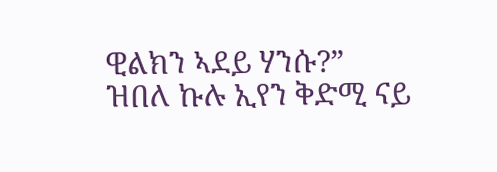ዊልክን ኣደይ ሃንሱ?” ዝበለ ኩሉ ኢየን ቅድሚ ናይ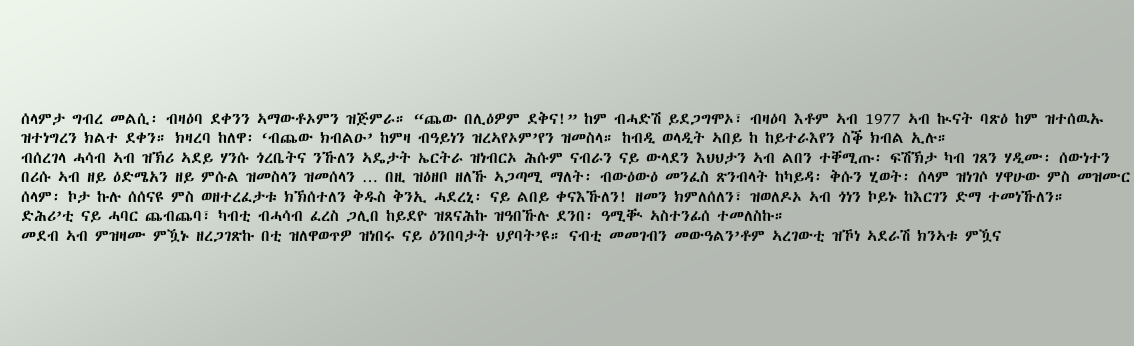ሰላምታ ግብረ መልሲ፡ ብዛዕባ ደቀንን ኣማውቶኦምን ዝጅምራ። “ጨው በሊዕዎም ደቅና!” ከም ብሓድሽ ይደጋግሞኦ፣ ብዛዕባ እቶም ኣብ 1977 ኣብ ኲናት ባጽዕ ከም ዝተሰዉኡ ዝተነግረን ክልተ ደቀን። ክዛረባ ከለዋ፡ ‘ብጨው ክብልዑ’ ከምዛ ብዓይነን ዝረኣየኦም’የን ዝመስላ። ከብዲ ወላዲት ኣበይ ከ ከይተራእየን ስቕ ክብል ኢሉ።
ብሰረገላ ሓሳብ ኣብ ዝኽሪ ኣደይ ሃንሱ ጎረቤትና ንኹለን ኣዴታት ኤርትራ ዝነብርኦ ሕሱም ናብራን ናይ ውላደን እህህታን ኣብ ልበን ተቐሚጡ፡ ፍሽኽታ ካብ ገጸን ሃዲሙ፡ ሰውነተን በሪሱ ኣብ ዘይ ዕድሜአን ዘይ ምሱል ዝመስላን ዝመሰላን … በዚ ዝዕዘቦ ዘለኹ ኣጋጣሚ ማለት፡ ብውዕውዕ መንፈስ ጽንብላት ከካይዳ፡ ቅሱን ሂወት፡ ሰላም ዝነገሶ ሃዋሁው ምስ መዝሙር ሰላም፡ ኮታ ኩሉ ሰሰናዩ ምስ ወዘተረፈታቱ ክኽሰተለን ቅዱስ ቅንኢ ሓደረኒ፡ ናይ ልበይ ቀናእኹለን! ዘመን ክምለሰለን፣ ዝወለዶኦ ኣብ ጎነን ኮይኑ ከእርገን ድማ ተመነኹለን።
ድሕሪ’ቲ ናይ ሓባር ጨብጨባ፣ ካብቲ ብሓሳብ ፈረስ ጋሊበ ከይደዮ ዝጸናሕኩ ዝዓበኹሉ ደንበ፡ ዓሚቚ ኣስተንፊሰ ተመለስኩ።
መደብ ኣብ ምዝዛሙ ምዃኑ ዘረጋገጽኩ በቲ ዝለዋወጥዎ ዝነበሩ ናይ ዕንበባታት ህያባት’ዩ። ናብቲ መመገብን መውዓልን’ቶም ኣረገውቲ ዝኾነ ኣደራሽ ክንኣቱ ምዃና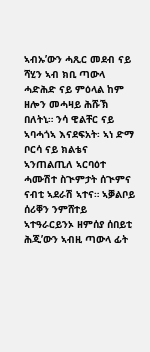ኣብኡ’ውን ሓጺር መደብ ናይ ሻሂን ኣብ ክቢ ጣውላ ሓድሕድ ናይ ምዕላል ከም ዘሎን መሓዛይ ሕሹኽ በለትኒ። ንሳ ዊልቸር ናይ ኣባሓጎኣ እናደፍአት፡ ኣነ ድማ ቦርሳ ናይ ክልቴና ኣንጠልጢለ ኣርባዕተ ሓሙሽተ ስጒምታት ሰጒምና ናብቲ ኣደራሽ ኣተና። ኣቓልቦይ ሰሪቐን ንምሸተይ ኣተዓራርይንኦ ዘምሰያ ሰበይቲ ሕጂ’ውን ኣብዚ ጣውላ ፊት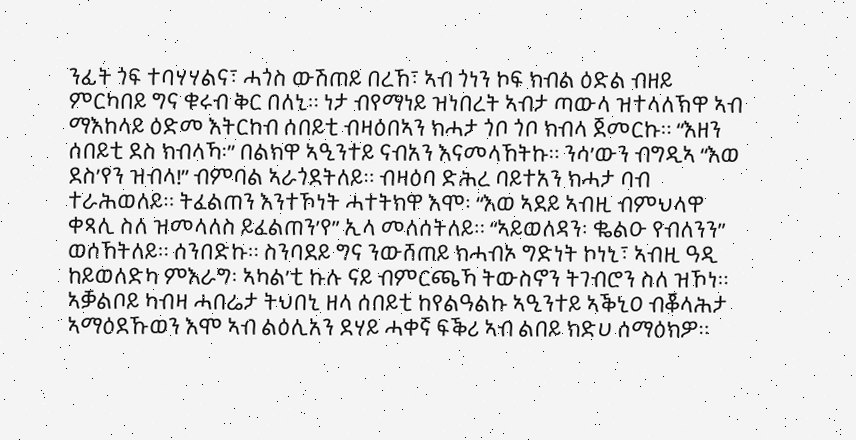ንፊት ጎፍ ተባሃሃልና፣ ሓጎስ ውሽጠይ በረኸ፣ ኣብ ጎነን ኮፍ ክብል ዕድል ብዘይ ምርካበይ ግና ቁሩብ ቅር በለኒ። ነታ ብየማነይ ዝነበረት ኣብታ ጣውላ ዝተላለኽዋ ኣብ ማእከላይ ዕድመ እትርከብ ሰበይቲ ብዛዕበኣን ክሓታ ጎቦ ጎቦ ክብላ ጀመርኩ። “እዘን ሰበይቲ ደስ ክብላኻ፡” በልክዋ ኣዒንተይ ናብአን እናመላኸትኩ። ንሳ’ውን ብግዲኣ “እወ ደስ’የን ዝብላ!” ብምባል ኣራጎደትለይ። ብዛዕባ ድሕረ ባይተአን ክሓታ ባብ ተራሕወለይ። ትፈልጠን እንተኾነት ሓተትክዋ እሞ፡ “እወ ኣደይ ኣብዚ ብምህላዋ ቀጻሊ ስለ ዝመላለስ ይፈልጠን’የ” ኢላ መለሰትለይ። “ኣይወለዳን፡ ቈልዑ የብለንን” ወሰኸትለይ። ሰንበድኩ። ስንባደይ ግና ንውሸጠይ ክሓብኦ ግድነት ኮነኒ፣ ኣብዚ ዓዲ ከይወለድካ ምእራግ፡ ኣካል’ቲ ኩሉ ናይ ብምርጫኻ ትውስኖን ትገብሮን ስለ ዝኾነ። ኣቓልቦይ ካብዛ ሓበሬታ ትህበኒ ዘላ ሰበይቲ ከየልዓልኩ ኣዒንተይ ኣቕኒዐ ብቖላሕታ ኣማዕደኹወን እሞ ኣብ ልዕሊአን ደሃይ ሓቀኛ ፍቕሪ ኣብ ልበይ ክድሀ ሰማዕክዎ።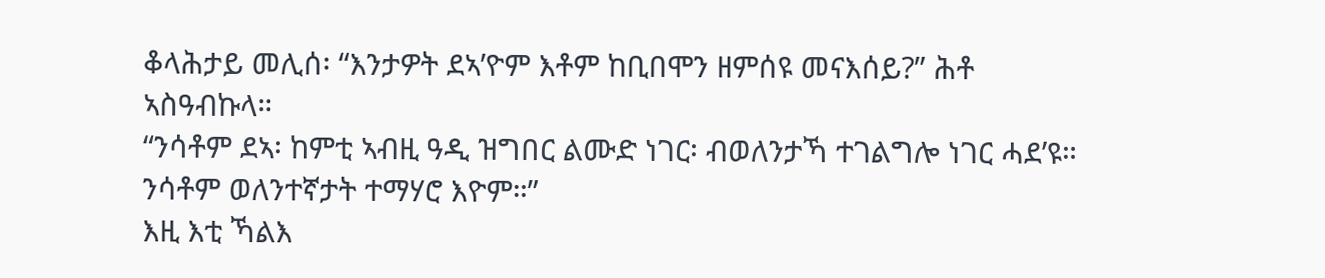ቆላሕታይ መሊሰ፡ “እንታዎት ደኣ’ዮም እቶም ከቢበሞን ዘምሰዩ መናእሰይ?” ሕቶ ኣስዓብኩላ።
“ንሳቶም ደኣ፡ ከምቲ ኣብዚ ዓዲ ዝግበር ልሙድ ነገር፡ ብወለንታኻ ተገልግሎ ነገር ሓደ’ዩ። ንሳቶም ወለንተኛታት ተማሃሮ እዮም።”
እዚ እቲ ኻልእ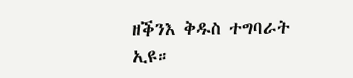ዘቕንእ ቅዱስ ተግባራት ኢዩ።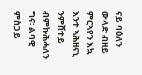ናይ ባዕለን ውላድ ብዘይ ምርኣየን እኳ እንተ ኣሕዘናኒ ንምሸተይ ብምኩሕሓለን ግና፡ ልባዊ ምስጋይ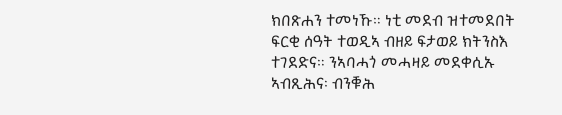ክበጽሐን ተመነኹ። ነቲ መደብ ዝተመደበት ፍርቂ ሰዓት ተወዲኣ ብዘይ ፍታወይ ክትንስእ ተገደድና። ንኣባሓጎ መሓዛይ መደቀሲኡ ኣብጺሕና፡ ብንቑሕ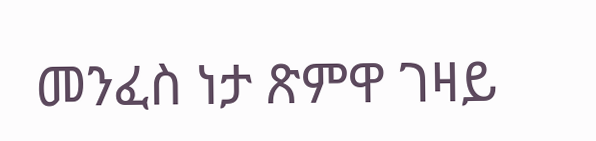መንፈስ ነታ ጽምዋ ገዛይ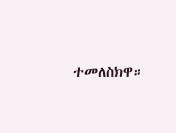ተመለስክዋ።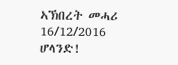ኣኽበረት መሓሪ
16/12/2016
ሆላንድ!